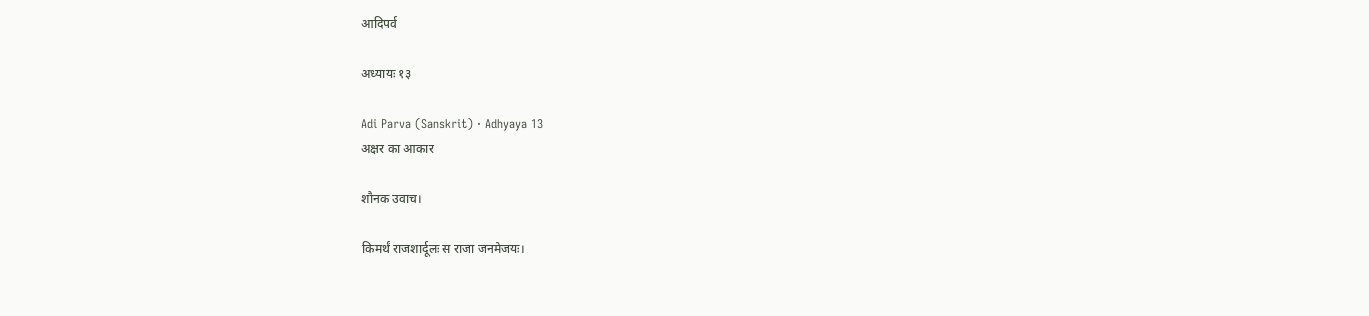आदिपर्व

अध्यायः १३

Adi Parva (Sanskrit) · Adhyaya 13
अक्षर का आकार

शौनक उवाच।

किमर्थं राजशार्दूलः स राजा जनमेजयः।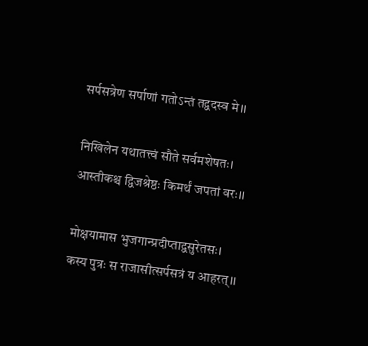सर्पसत्रेण सर्पाणां गतोऽन्तं तद्वदस्व मे।।

निखिलेन यथातत्त्वं सौते सर्वमशेषतः।
आस्तीकश्च द्विजश्रेष्ठः किमर्थं जपतां वरः।।

मोक्षयामास भुजगान्प्रदीप्ताद्वसुरेतसः।
कस्य पुत्रः स राजासीत्सर्पसत्रं य आहरत्।।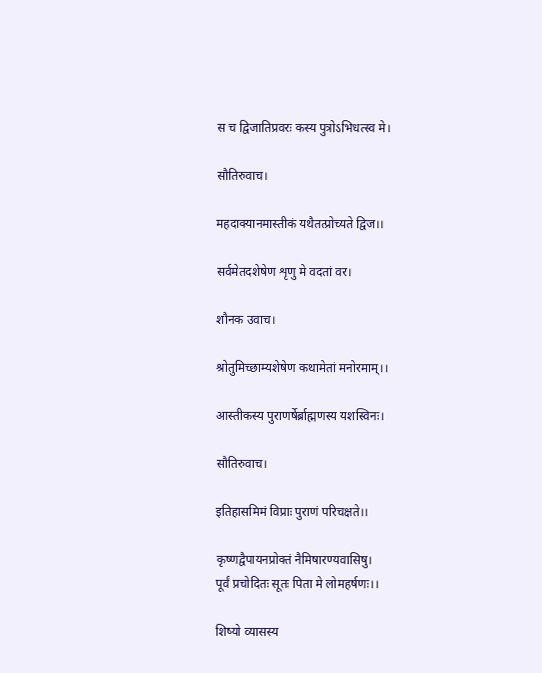स च द्विजातिप्रवरः कस्य पुत्रोऽभिधत्स्व मे।

सौतिरुवाच।

महदाक्यानमास्तीकं यथैतत्प्रोच्यते द्विज।।

सर्वमेतदशेषेण शृणु मे वदतां वर।

शौनक उवाच।

श्रोतुमिच्छाम्यशेषेण कथामेतां मनोरमाम्।।

आस्तीकस्य पुराणर्षेर्ब्राह्मणस्य यशस्विनः।

सौतिरुवाच।

इतिहासमिमं विप्राः पुराणं परिचक्षते।।

कृष्णद्वैपायनप्रोक्तं नैमिषारण्यवासिषु।
पूर्वं प्रचोदितः सूतः पिता मे लोमहर्षणः।।

शिष्यो व्यासस्य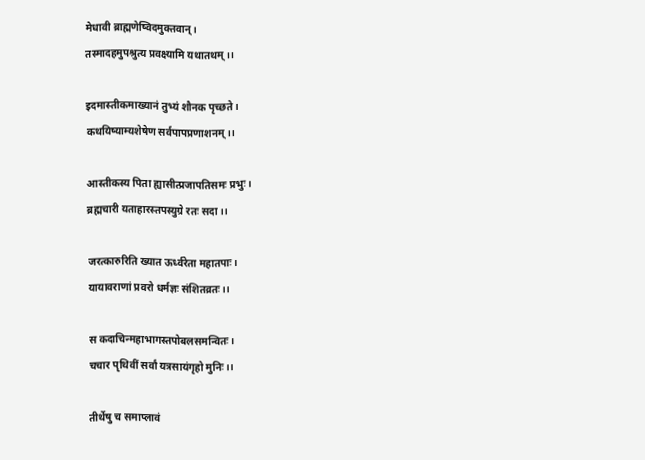मेधावी ब्राह्मणेष्विदमुक्तवान्।
तस्मादहमुपश्रुत्य प्रवक्ष्यामि यथातथम्।।

इदमास्तीकमाख्यानं तुभ्यं शौनक पृच्छते।
कथयिष्याम्यशेषेण सर्वपापप्रणाशनम्।।

आस्तीकस्य पिता ह्यासीत्प्रजापतिसमः प्रभुः।
ब्रह्मचारी यताहारस्तपस्युग्रे रतः सदा।।

जरत्कारुरिति ख्यात ऊर्ध्वरेता महातपाः।
यायावराणां प्रवरो धर्मज्ञः संशितव्रतः।।

स कदाचिन्महाभागस्तपोबलसमन्वितः।
चचार पृथिवीं सर्वां यत्रसायंगृहो मुनिः।।

तीर्थेषु च समाप्लावं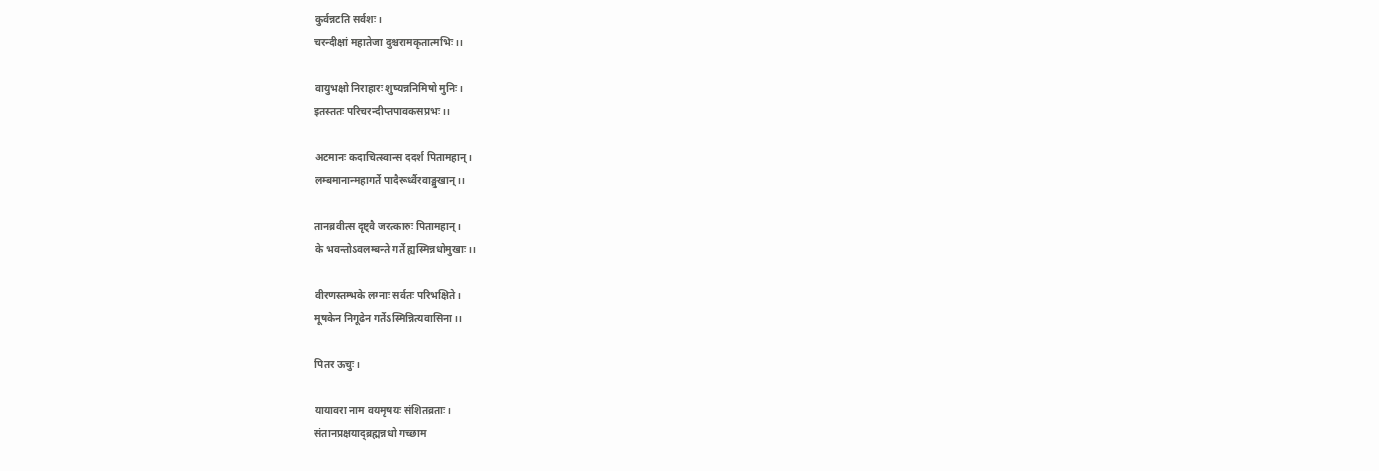कुर्वन्नटति सर्वशः।
चरन्दीक्षां महातेजा दुश्चरामकृतात्मभिः।।

वायुभक्षो निराहारः शुष्यन्ननिमिषो मुनिः।
इतस्ततः परिचरन्दीप्तपावकसप्रभः।।

अटमानः कदाचित्स्वान्स ददर्श पितामहान्।
लम्बमानान्महागर्ते पादैरूर्ध्वैरवाङ्मुखान्।।

तानब्रवीत्स दृष्ट्वै जरत्कारुः पितामहान्।
के भवन्तोऽवलम्बन्ते गर्ते ह्यस्मिन्नधोमुखाः।।

वीरणस्तम्भके लग्नाः सर्वतः परिभक्षिते।
मूषकेन निगूढेन गर्तेऽस्मिन्नित्यवासिना।।

पितर ऊचुः।

यायावरा नाम वयमृषयः संशितव्रताः।
संतानप्रक्षयाद्ब्रह्मन्नधो गच्छाम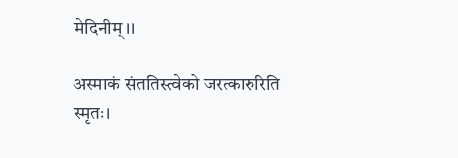मेदिनीम्।।

अस्माकं संततिस्त्वेको जरत्कारुरिति स्मृतः।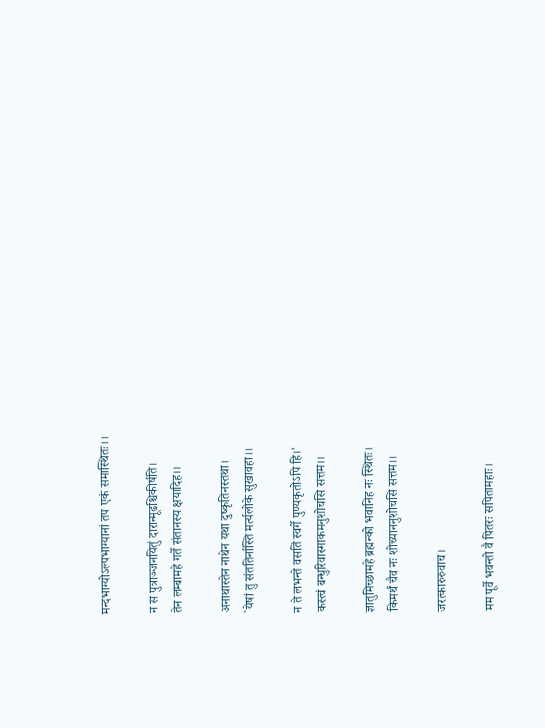मन्दभाग्योऽल्पभाग्यानां तप एकं समास्थितः।।

न स पुत्राञ्जनयितुं दारान्मूढश्चिकीर्षति।
तेन लम्बामहे गर्ते संतानस्य क्षयादिह।।

अनाथास्तेन नाथेन यथा दुष्कृतिनस्तथा।
`येषां तु संततिर्नास्ति मर्त्यलोके सुखावहा।।

न ते लभन्ते वसतिं स्वर्गे पुण्यकृतोऽपि हि।'
कस्त्वं बन्धुरिवास्माकमनुशोचसि सत्तम।।

ज्ञातुमिच्छामहे ब्रह्मन्को भवानिह नः स्थितः।
किमर्थं चैव नः शोच्याननुशोचसि सत्तम।।

जरत्कारुरुवाच।

मम पूर्वे भवन्तो वै पितरः सपितामहाः।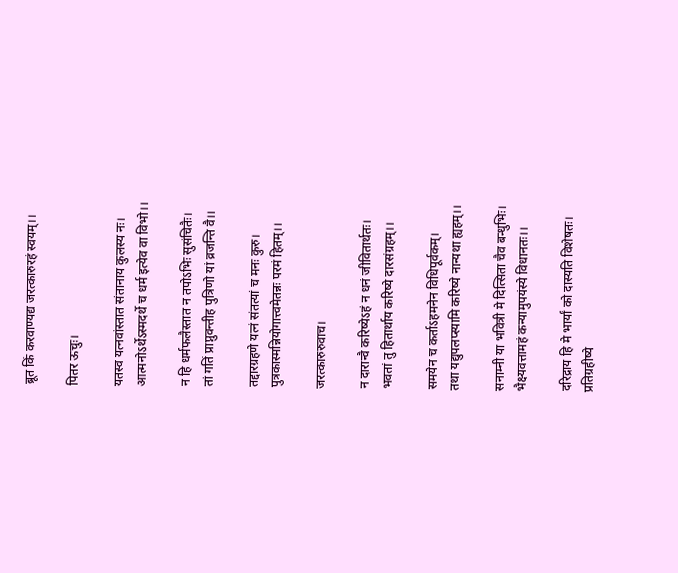ब्रूत किं करवाण्यद्य जरत्कारुरहं स्वयम्।।

पितर ऊचुः।

यतस्व यत्नवांस्तात संतानाय कुलस्य नः।
आत्मनोऽर्थेऽस्मदर्थे च धर्म इत्येव वा विभो।।

न हि धर्मफलैस्तात न तपोऽभिः सुसंचितैः।
तां गतिं प्राप्नुवन्तीह पुत्रिणो यां व्रजन्ति वै।।

तद्दारग्रहणे यत्नं संतत्यां च मनः कुरु।
पुत्रकास्मन्नियोगात्त्वमेतन्नः परमं हितम्।।

जरत्कारुरुवाच।

न दारान्वै करिष्येऽहं न धनं जीवितार्थतः।
भवतां तु हितार्थाय करिष्ये दारसंग्रहम्।।

समयेन च कर्ताऽहमनेन विधिपूर्वकम्।
तथा यद्युपलप्स्यामि करिष्ये नान्यथा ह्यहम्।।

सनाम्नी या भवित्री मे दित्सिता चैव बन्धुभिः।
भैक्ष्यवत्तामहं कन्यामुपयंस्ये विधानतः।।

दरिद्राय हि मे भार्यां को दास्यति विशेषतः।
प्रतिग्रहीष्ये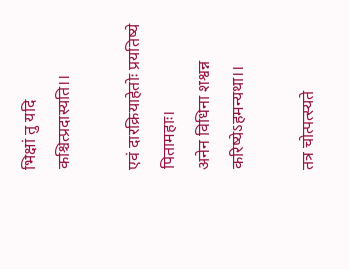भिक्षां तु यदि कश्चित्प्रदास्यति।।

एवं दारक्रियाहेतोः प्रयतिष्ये पितामहाः।
अनेन विधिना शश्वन्न करिष्येऽहमन्यथा।।

तत्र चोत्पत्स्यते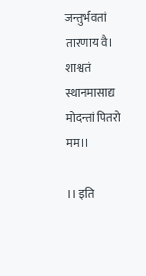जन्तुर्भवतां तारणाय वै।
शाश्वतं स्थानमासाद्य मोदन्तां पितरो मम।।

।। इति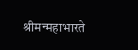श्रीमन्महाभारते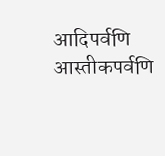आदिपर्वणि
आस्तीकपर्वणि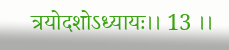त्रयोदशोऽध्यायः।। 13 ।।